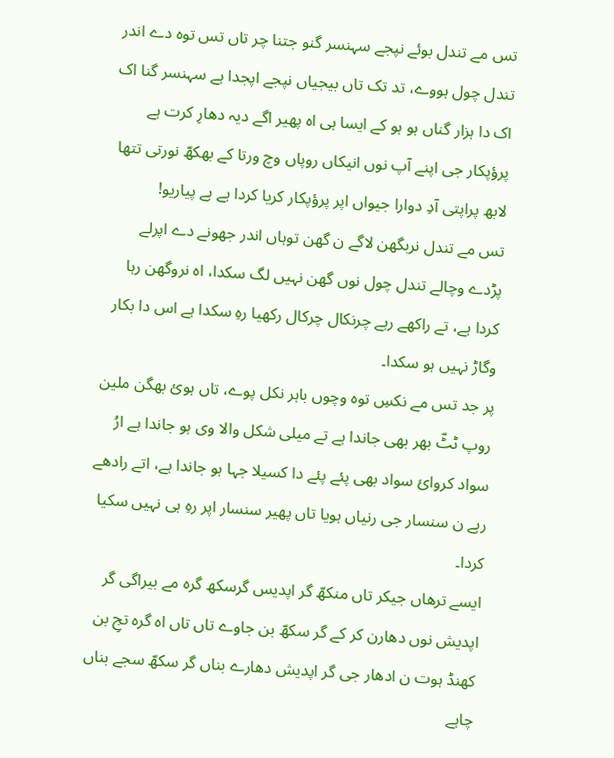تس مے تندل بوئے نپجے سہنسر گنو جتنا چر تاں تس توہ دے اندر تندل چول ہووے، تد تک تاں بیجیاں نپجے اپجدا ہے سہنسر گنا اک اک دا ہزار گناں ہو ہو کے ایسا ہی اہ پھیر اگے دیہ دھارِ کرت ہے پرؤپکار جی اپنے آپ نوں انیکاں روپاں وچ ورتا کے بھکھّ نورتی تتھا لابھ پراپتی آدِ دوارا جیواں اپر پرؤپکار کریا کردا ہے ہے پیاریو!
تس مے تندل نربگھن لاگے ن گھن توہاں اندر جھونے دے اپرلے پڑدے وچالے تندل چول نوں گھن نہیں لگ سکدا، اہ نروگھن رہا کردا ہے، تے راکھے رہے چرنکال چرکال رکھیا رہِ سکدا ہے اس دا بکار وگاڑ نہیں ہو سکدا۔
پر جد تس مے نکسِ توہ وچوں باہر نکل پوے، تاں ہوئ بھگن ملین روپ ٹٹّ بھر بھی جاندا ہے تے میلی شکل والا وی ہو جاندا ہے ارُ سواد کروائ سواد بھی پئے پئے دا کسیلا جہا ہو جاندا ہے، اتے رادھے رہے ن سنسار جی رنیاں ہویا تاں پھیر سنسار اپر رہِ ہی نہیں سکیا کردا۔
ایسے ترھاں جیکر تاں منکھّ گر اپدیس گرسکھ گرہ مے بیراگی گر اپدیش نوں دھارن کر کے گر سکھّ بن جاوے تاں تاں اہ گرہ تجِ بن کھنڈ ہوت ن ادھار جی گر اپدیش دھارے بناں گر سکھّ سجے بناں چاہے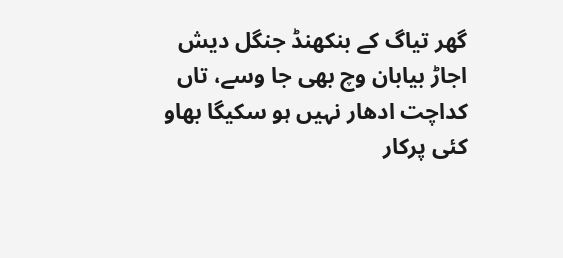گھر تیاگ کے بنکھنڈ جنگل دیش اجاڑ بیابان وچ بھی جا وسے، تاں کداچت ادھار نہیں ہو سکیگا بھاو کئی پرکار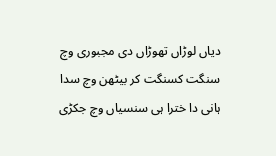دیاں لوڑاں تھوڑاں دی مجبوری وچ سنگت کسنگت کر بیٹھن وچ سدا ہانی دا خترا ہی سنسیاں وچ جکڑی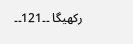رکھیگا ۔۔121۔۔